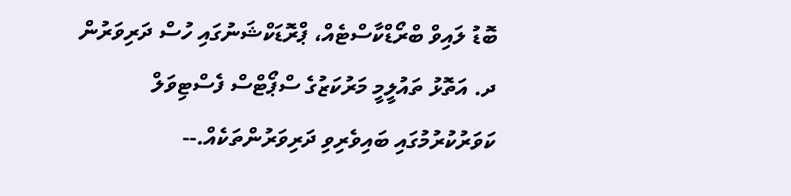ބޮޑު ލައިވް ބްރޯޑްކާސްޓެއް، ޕްރޮޑަކްޝަނުގައި ހުސް ދަރިވަރުން
ދ. އަތޮޅު ތައުލީމީ މަރުކަޒުގެ ސްޕޯޓްސް ފެސްޓިވަލް ކަވަރުކުރުމުގައި ބައިވެރިވި ދަރިވަރުންތަކެއް.--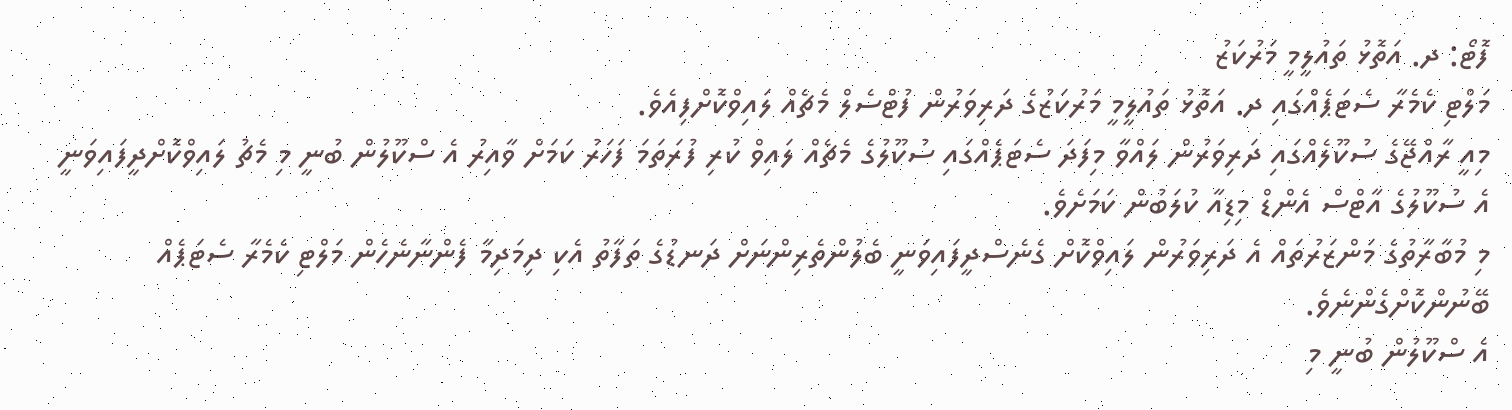ފޮޓޯ: ދ. އަތޮޅު ތައުލީމީ މަރުކަޒު
މަލްޓި ކެމެރާ ސެޓަޕެއްގައި ދ. އަތޮޅު ތައުލީމީ މަރުކަޒުގެ ދަރިވަރުން ފުޓްސެލް މެޗެއް ލައިވްކޮށްފިއެވެ.
މިއީ ރާއްޖޭގެ ސުކޫލެއްގައި ދަރިވަރުން ލައްވާ މިފަދަ ސެޓަޕެއްގައި ސުކޫލުގެ މެޗެއް ލައިވް ކުރި ފުރަތަމަ ފަހަރު ކަމަށް ވާއިރު އެ ސްކޫލުން ބުނީ މި މެޗު ލައިވްކޮށްދީފައިވަނީ އެ ސުކޫލުގެ އާޓްސް އެންޑް މިޑިއާ ކުލަބުން ކަމަށެވެ.
މި މުބާރާތުގެ މަންޒަރުތައް އެ ދަރިވަރުން ލައިވްކޮށް ގެނެސްދީފައިވަނީ ބެލުންތެރިންނަށް ދަނޑުގެ ތަފާތު އެކި ދިމަދިމާ ފެންނާނެހެން މަލްޓި ކެމެރާ ސެޓަޕެއް ބޭނުންކޮށްގެންނެވެ.
އެ ސްކޫލުން ބުނީ މި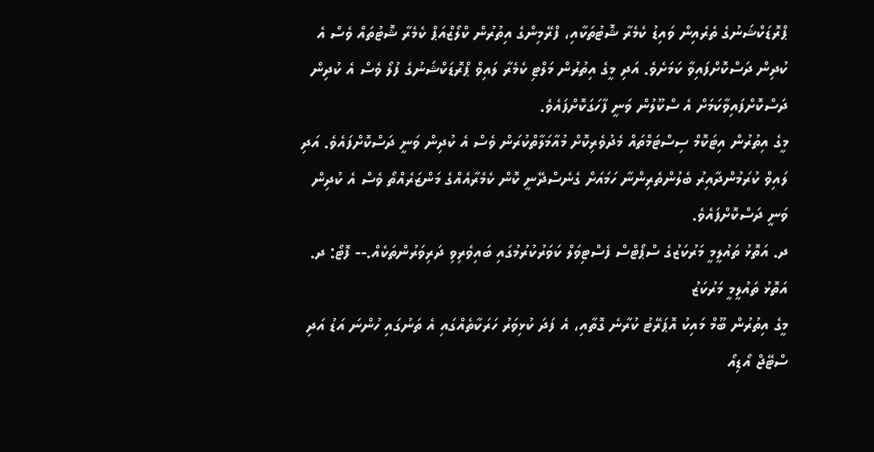ޕްރޮޑަކްޝަނުގެ ތެރެއިން ވައިޑު ކެމެރާ ޝޮޓުތަކާއި، ފްރޭމިންގެ އިތުރުން ކްލޯޒްއަޕް ކެމެރާ ޝޮޓުތައް ވެސް އެ ކުދިން ދަސްކޮށްފައިވާ ކަމަށެވެ. އަދި މީގެ އިތުރުން މަލްޓި ކެމެރާ ލައިވް ޕްރޮޑަކްޝަނުގެ ފުލޯ ވެސް އެ ކުދިން ދަސްކޮށްފައިވާކަމަށް އެ ސްކޫލުން ވަނީ ފާހަގަކޮށްފައެވެ.
މީގެ އިތުރުން އިޓަކޮމް ސިސްޓަމްތައް މެދުވެރިކޮށް މުއާމަލާތްކުރަން ވެސް އެ ކުދިން ވަނީ ދަސްކޮށްފައެވެ. އަދި ލައިވް ކުރަމުންދާއިރު ބެލުންތެރިންނާ ހަމައަށް ގެނެސްދޭނީ ކޮން ކެމެރާއެއްގެ މަންޒަރެއްތޯ ވެސް އެ ކުދިން ވަނީ ދަސްކޮށްފައެވެ.
ދ. އަތޮޅު ތައުލީމީ މަރުކަޒުގެ ސްޕޯޓްސް ފެސްޓިވަލް ކަވަރުކުރުމުގައި ބައިވެރިވި ދަރިވަރުންތަކެއް.-- ފޮޓޯ: ދ. އަތޮޅު ތައުލީމީ މަރުކަޒު
މީގެ އިތުރުން ބޫމް މައިކު އޮޕަރޭޓު ކުރާނެ ގޮތާއި، އެ ފަދަ ކުޅިވަރު ހަރަކާތެއްގައި އެ ތަނުގައި ހުންނަ އަޑު އަދި ސްޓޭޖް އޯޑިއޯ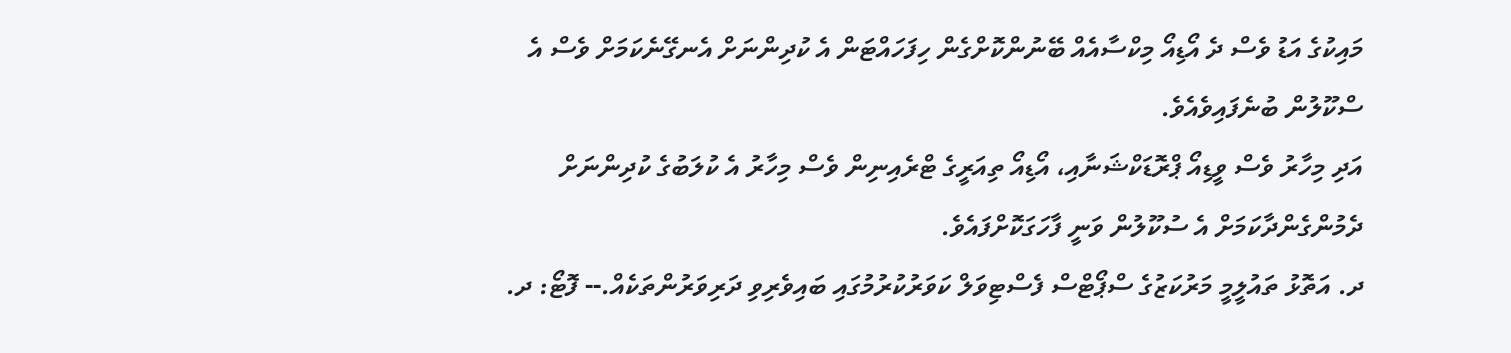މައިކުގެ އަޑު ވެސް ދެ އޯޑިއޯ މިކްސާއެއް ބޭނުންކޮށްގެން ހިފަހައްޓަން އެ ކުދިންނަށް އެނގޭނެކަމަށް ވެސް އެ ސްކޫލުން ބުނެފައިވެއެވެ.
އަދި މިހާރު ވެސް ވީޑިއޯ ޕްރޮޑަކްޝަނާއި، އޯޑިއޯ ތިއަރީގެ ޓްރެއިނިން ވެސް މިހާރު އެ ކުލަބުގެ ކުދިންނަށް ދެމުންގެންދާކަމަށް އެ ސުކޫލުން ވަނީ ފާހަގަކޮށްފައެވެ.
ދ. އަތޮޅު ތައުލީމީ މަރުކަޒުގެ ސްޕޯޓްސް ފެސްޓިވަލް ކަވަރުކުރުމުގައި ބައިވެރިވި ދަރިވަރުންތަކެއް.-- ފޮޓޯ: ދ.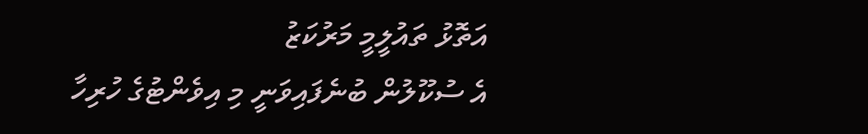އަތޮޅު ތައުލީމީ މަރުކަޒު
އެ ސުކޫލުން ބުނެފައިވަނީ މި އިވެންޓުގެ ހުރިހާ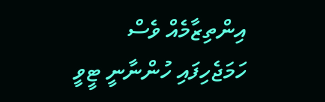އިންތިޒާމެއް ވެސް ހަމަޖެހިފައި ހުންނާނީ ޓީވީ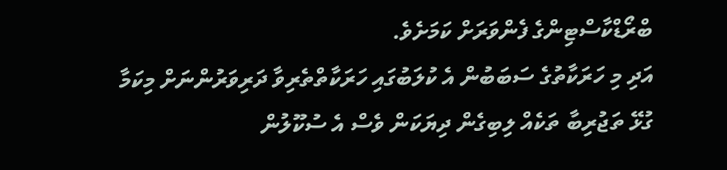ބްރޯޑްކާސްޓިންގެ ފެންވަރަށް ކަމަށެވެ.
އަދި މި ހަރަކާތުގެ ސަބަބުން އެ ކުލަބުގައި ހަރަކާތްތެރިވާ ދަރިވަރުންނަށް މިކަމާ ގުޅޭ ތަޖުރިބާ ތަކެއް ލިބިގެން ދިޔަކަން ވެސް އެ ސުކޫލުން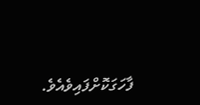ފާހަގަކޮށްފައިވެއެވެ.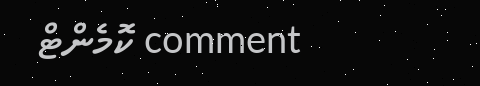comment ކޮމެންޓް